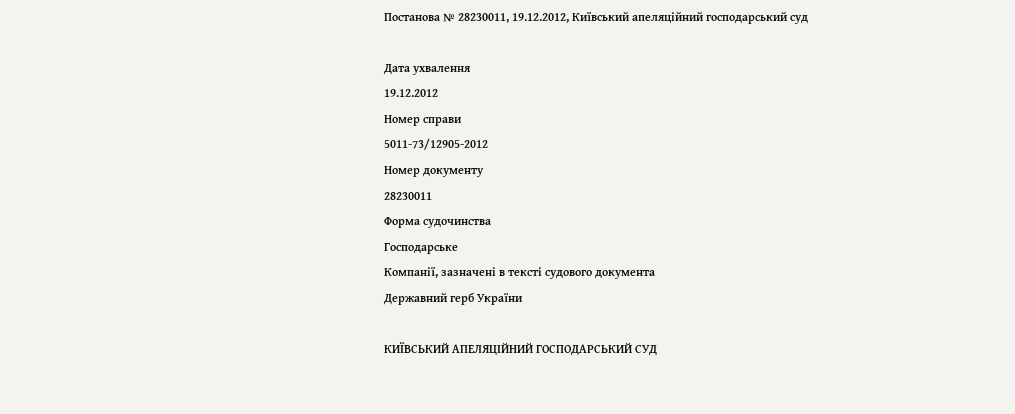Постанова № 28230011, 19.12.2012, Київський апеляційний господарський суд

Дата ухвалення
19.12.2012
Номер справи
5011-73/12905-2012
Номер документу
28230011
Форма судочинства
Господарське
Компанії, зазначені в тексті судового документа
Державний герб України

КИЇВСЬКИЙ АПЕЛЯЦІЙНИЙ ГОСПОДАРСЬКИЙ СУД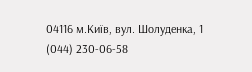04116 м.Київ, вул. Шолуденка, 1 (044) 230-06-58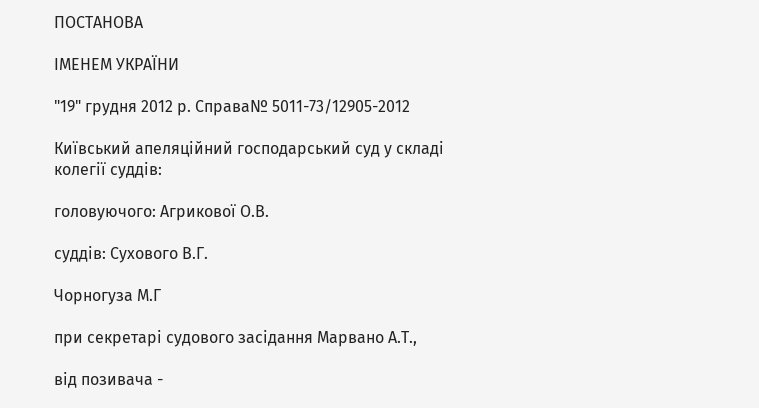ПОСТАНОВА

ІМЕНЕМ УКРАЇНИ

"19" грудня 2012 р. Справа№ 5011-73/12905-2012

Київський апеляційний господарський суд у складі колегії суддів:

головуючого: Агрикової О.В.

суддів: Сухового В.Г.

Чорногуза М.Г

при секретарі судового засідання Марвано А.Т.,

від позивача -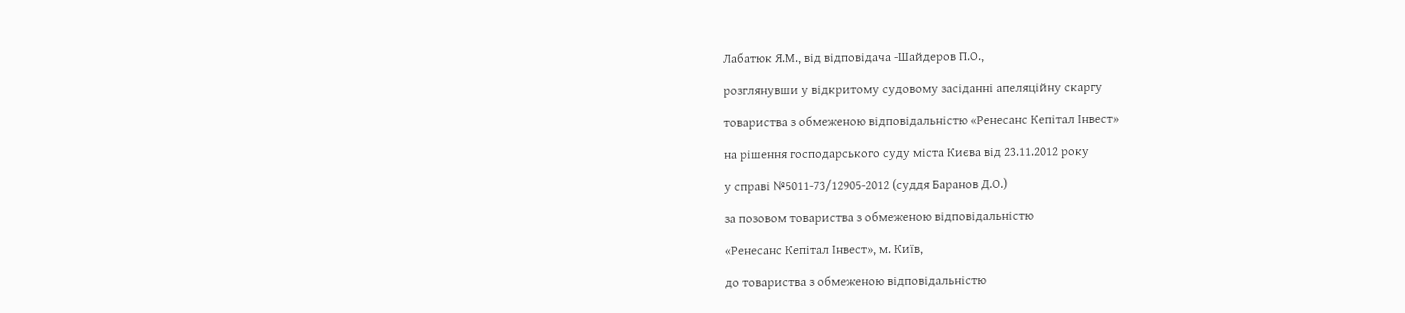Лабатюк Я.М., від відповідача -Шайдеров П.О.,

розглянувши у відкритому судовому засіданні апеляційну скаргу

товариства з обмеженою відповідальністю «Ренесанс Кепітал Інвест»

на рішення господарського суду міста Києва від 23.11.2012 року

у справі №5011-73/12905-2012 (суддя Баранов Д.О.)

за позовом товариства з обмеженою відповідальністю

«Ренесанс Кепітал Інвест», м. Київ,

до товариства з обмеженою відповідальністю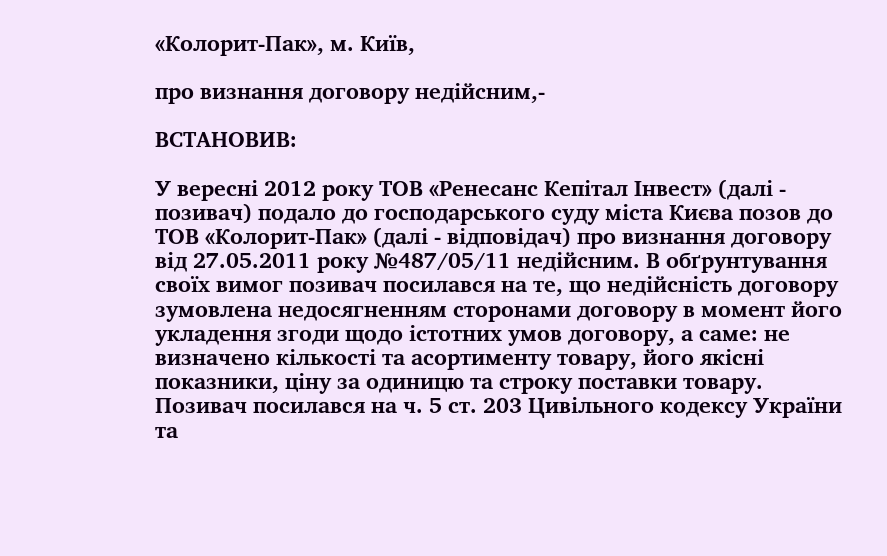«Колорит-Пак», м. Київ,

про визнання договору недійсним,-

ВСТАНОВИВ:

У вересні 2012 року ТОВ «Ренесанс Кепітал Інвест» (далі - позивач) подало до господарського суду міста Києва позов до ТОВ «Колорит-Пак» (далі - відповідач) про визнання договору від 27.05.2011 року №487/05/11 недійсним. В обґрунтування своїх вимог позивач посилався на те, що недійсність договору зумовлена недосягненням сторонами договору в момент його укладення згоди щодо істотних умов договору, а саме: не визначено кількості та асортименту товару, його якісні показники, ціну за одиницю та строку поставки товару. Позивач посилався на ч. 5 ст. 203 Цивільного кодексу України та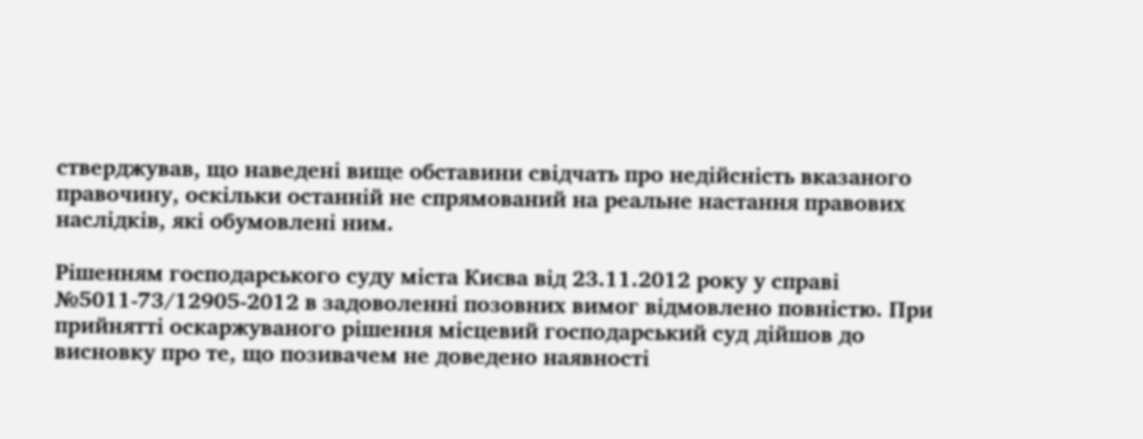стверджував, що наведені вище обставини свідчать про недійсність вказаного правочину, оскільки останній не спрямований на реальне настання правових наслідків, які обумовлені ним.

Рішенням господарського суду міста Києва від 23.11.2012 року у справі №5011-73/12905-2012 в задоволенні позовних вимог відмовлено повністю. При прийнятті оскаржуваного рішення місцевий господарський суд дійшов до висновку про те, що позивачем не доведено наявності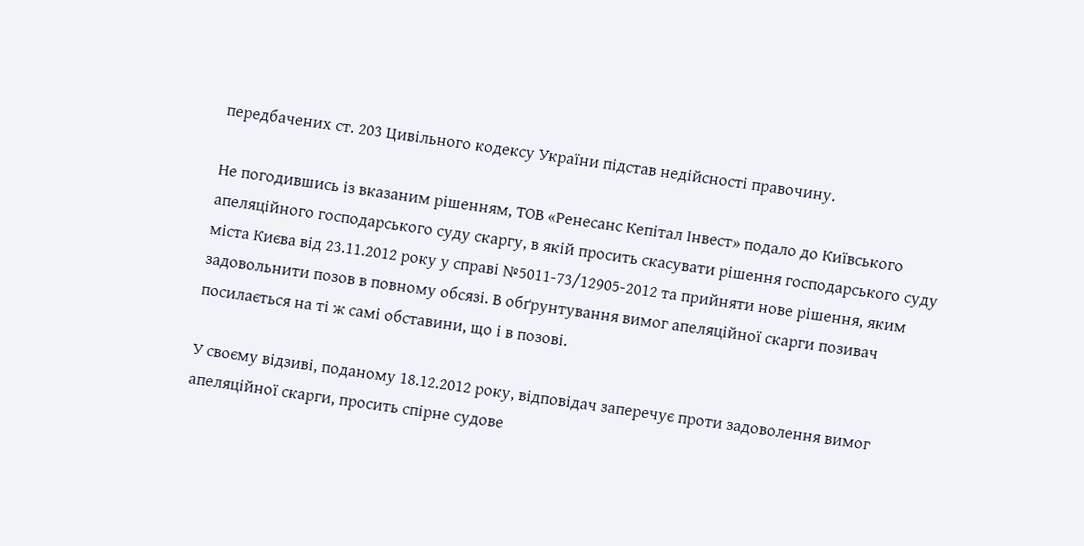передбачених ст. 203 Цивільного кодексу України підстав недійсності правочину.

Не погодившись із вказаним рішенням, ТОВ «Ренесанс Кепітал Інвест» подало до Київського апеляційного господарського суду скаргу, в якій просить скасувати рішення господарського суду міста Києва від 23.11.2012 року у справі №5011-73/12905-2012 та прийняти нове рішення, яким задовольнити позов в повному обсязі. В обґрунтування вимог апеляційної скарги позивач посилається на ті ж самі обставини, що і в позові.

У своєму відзиві, поданому 18.12.2012 року, відповідач заперечує проти задоволення вимог апеляційної скарги, просить спірне судове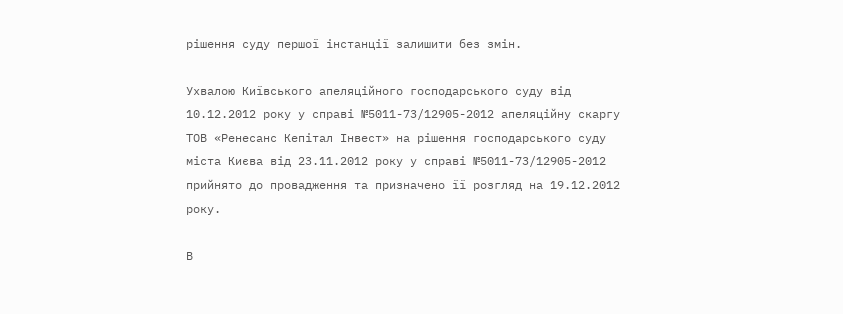рішення суду першої інстанції залишити без змін.

Ухвалою Київського апеляційного господарського суду від 10.12.2012 року у справі №5011-73/12905-2012 апеляційну скаргу ТОВ «Ренесанс Кепітал Інвест» на рішення господарського суду міста Києва від 23.11.2012 року у справі №5011-73/12905-2012 прийнято до провадження та призначено її розгляд на 19.12.2012 року.

В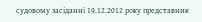судовому засіданні 19.12.2012 року представник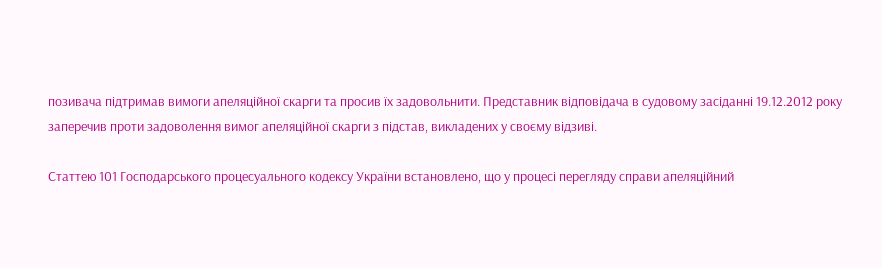позивача підтримав вимоги апеляційної скарги та просив їх задовольнити. Представник відповідача в судовому засіданні 19.12.2012 року заперечив проти задоволення вимог апеляційної скарги з підстав, викладених у своєму відзиві.

Статтею 101 Господарського процесуального кодексу України встановлено, що у процесі перегляду справи апеляційний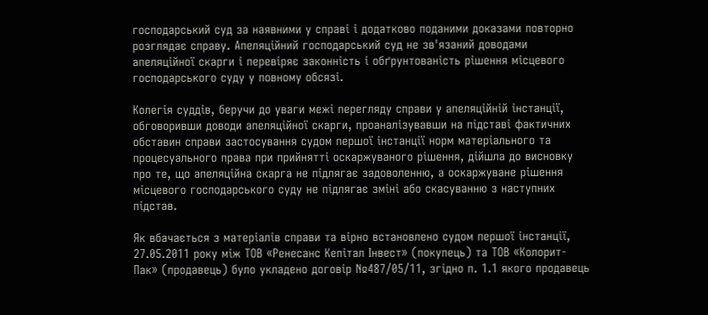господарський суд за наявними у справі і додатково поданими доказами повторно розглядає справу. Апеляційний господарський суд не зв'язаний доводами апеляційної скарги і перевіряє законність і обґрунтованість рішення місцевого господарського суду у повному обсязі.

Колегія суддів, беручи до уваги межі перегляду справи у апеляційній інстанції, обговоривши доводи апеляційної скарги, проаналізувавши на підставі фактичних обставин справи застосування судом першої інстанції норм матеріального та процесуального права при прийнятті оскаржуваного рішення, дійшла до висновку про те, що апеляційна скарга не підлягає задоволенню, а оскаржуване рішення місцевого господарського суду не підлягає зміні або скасуванню з наступних підстав.

Як вбачається з матеріалів справи та вірно встановлено судом першої інстанції, 27.05.2011 року між ТОВ «Ренесанс Кепітал Інвест» (покупець) та ТОВ «Колорит-Пак» (продавець) було укладено договір №487/05/11, згідно п. 1.1 якого продавець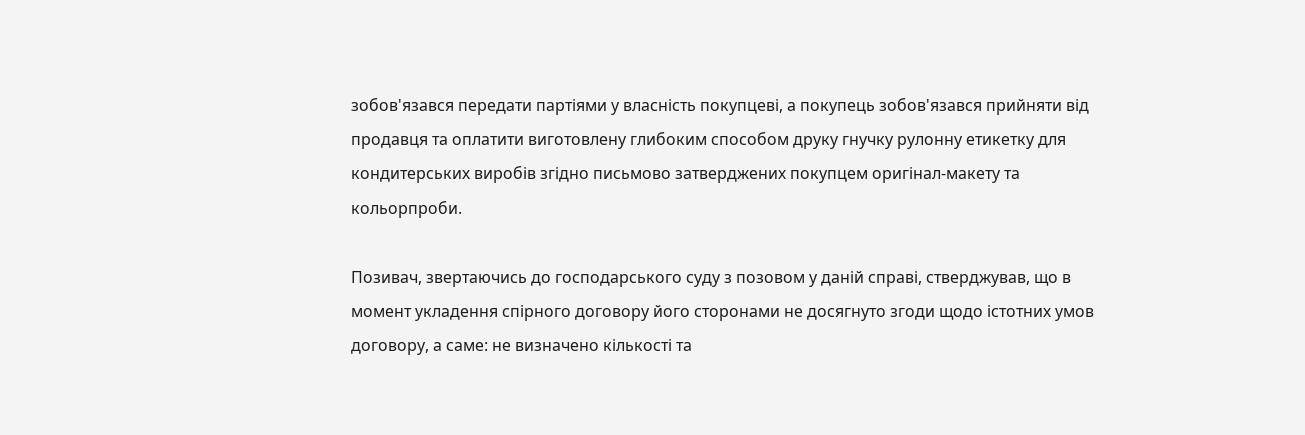зобов'язався передати партіями у власність покупцеві, а покупець зобов'язався прийняти від продавця та оплатити виготовлену глибоким способом друку гнучку рулонну етикетку для кондитерських виробів згідно письмово затверджених покупцем оригінал-макету та кольорпроби.

Позивач, звертаючись до господарського суду з позовом у даній справі, стверджував, що в момент укладення спірного договору його сторонами не досягнуто згоди щодо істотних умов договору, а саме: не визначено кількості та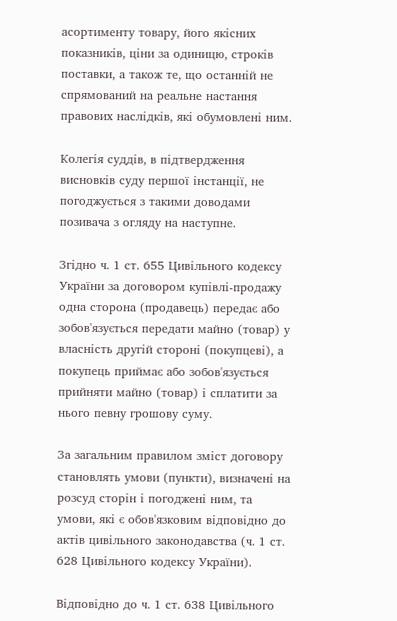асортименту товару, його якісних показників, ціни за одиницю, строків поставки, а також те, що останній не спрямований на реальне настання правових наслідків, які обумовлені ним.

Колегія суддів, в підтвердження висновків суду першої інстанції, не погоджується з такими доводами позивача з огляду на наступне.

Згідно ч. 1 ст. 655 Цивільного кодексу України за договором купівлі-продажу одна сторона (продавець) передає або зобов'язується передати майно (товар) у власність другій стороні (покупцеві), а покупець приймає або зобов'язується прийняти майно (товар) і сплатити за нього певну грошову суму.

За загальним правилом зміст договору становлять умови (пункти), визначені на розсуд сторін і погоджені ним, та умови, які є обов'язковим відповідно до актів цивільного законодавства (ч. 1 ст. 628 Цивільного кодексу України).

Відповідно до ч. 1 ст. 638 Цивільного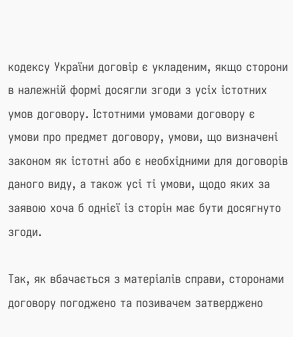кодексу України договір є укладеним, якщо сторони в належній формі досягли згоди з усіх істотних умов договору. Істотними умовами договору є умови про предмет договору, умови, що визначені законом як істотні або є необхідними для договорів даного виду, а також усі ті умови, щодо яких за заявою хоча б однієї із сторін має бути досягнуто згоди.

Так, як вбачається з матеріалів справи, сторонами договору погоджено та позивачем затверджено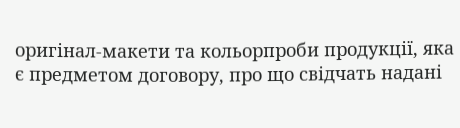оригінал-макети та кольорпроби продукції, яка є предметом договору, про що свідчать надані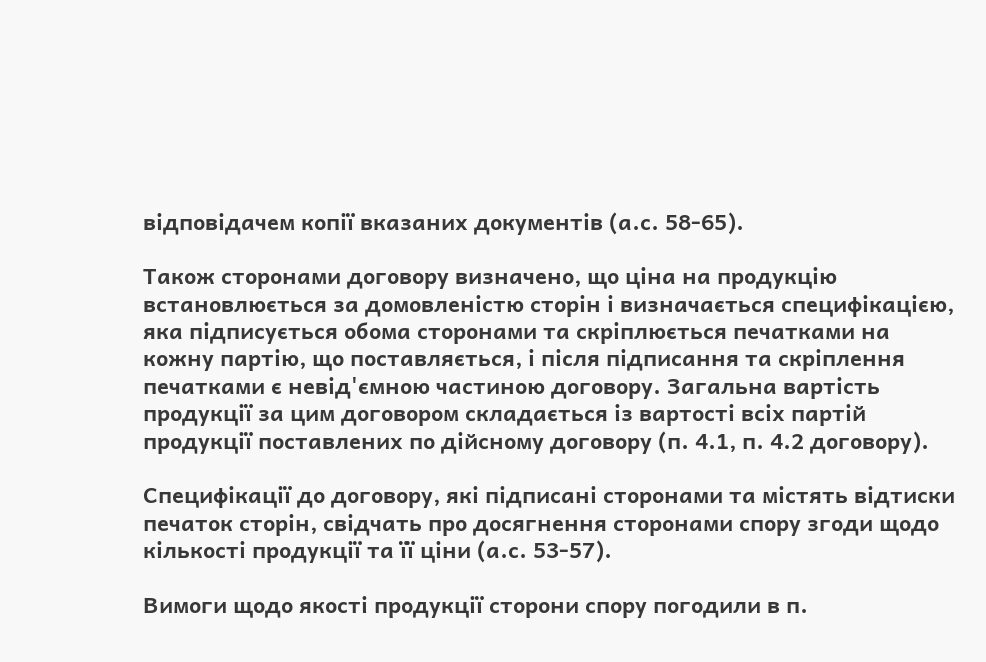відповідачем копії вказаних документів (а.с. 58-65).

Також сторонами договору визначено, що ціна на продукцію встановлюється за домовленістю сторін і визначається специфікацією, яка підписується обома сторонами та скріплюється печатками на кожну партію, що поставляється, і після підписання та скріплення печатками є невід'ємною частиною договору. Загальна вартість продукції за цим договором складається із вартості всіх партій продукції поставлених по дійсному договору (п. 4.1, п. 4.2 договору).

Специфікації до договору, які підписані сторонами та містять відтиски печаток сторін, свідчать про досягнення сторонами спору згоди щодо кількості продукції та її ціни (а.с. 53-57).

Вимоги щодо якості продукції сторони спору погодили в п.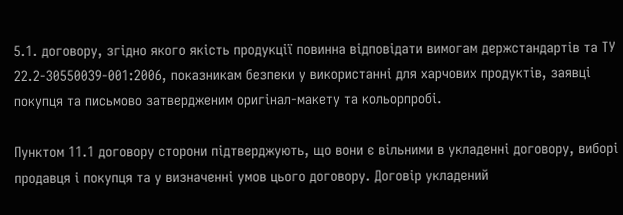5.1. договору, згідно якого якість продукції повинна відповідати вимогам держстандартів та ТУ 22.2-30550039-001:2006, показникам безпеки у використанні для харчових продуктів, заявці покупця та письмово затвердженим оригінал-макету та кольорпробі.

Пунктом 11.1 договору сторони підтверджують, що вони є вільними в укладенні договору, виборі продавця і покупця та у визначенні умов цього договору. Договір укладений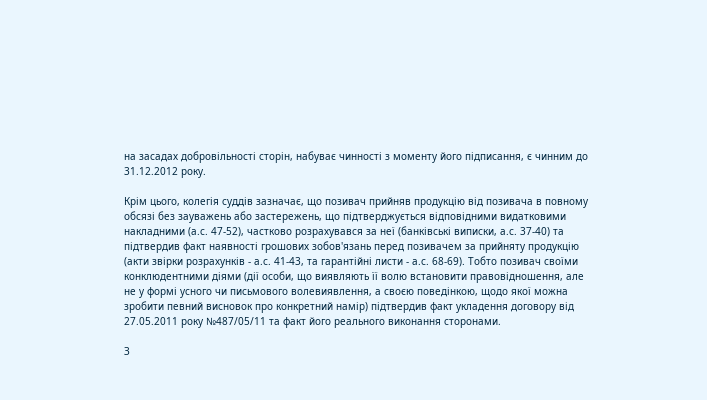на засадах добровільності сторін, набуває чинності з моменту його підписання, є чинним до 31.12.2012 року.

Крім цього, колегія суддів зазначає, що позивач прийняв продукцію від позивача в повному обсязі без зауважень або застережень, що підтверджується відповідними видатковими накладними (а.с. 47-52), частково розрахувався за неї (банківські виписки, а.с. 37-40) та підтвердив факт наявності грошових зобов'язань перед позивачем за прийняту продукцію (акти звірки розрахунків - а.с. 41-43, та гарантійні листи - а.с. 68-69). Тобто позивач своїми конклюдентними діями (дії особи, що виявляють її волю встановити правовідношення, але не у формі усного чи письмового волевиявлення, а своєю поведінкою, щодо якої можна зробити певний висновок про конкретний намір) підтвердив факт укладення договору від 27.05.2011 року №487/05/11 та факт його реального виконання сторонами.

З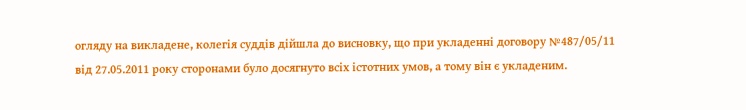огляду на викладене, колегія суддів дійшла до висновку, що при укладенні договору №487/05/11 від 27.05.2011 року сторонами було досягнуто всіх істотних умов, а тому він є укладеним.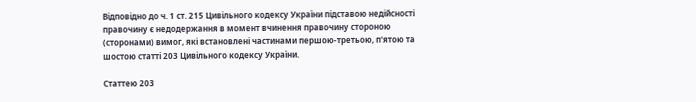Відповідно до ч. 1 ст. 215 Цивільного кодексу України підставою недійсності правочину є недодержання в момент вчинення правочину стороною (сторонами) вимог, які встановлені частинами першою-третьою, п'ятою та шостою статті 203 Цивільного кодексу України.

Статтею 203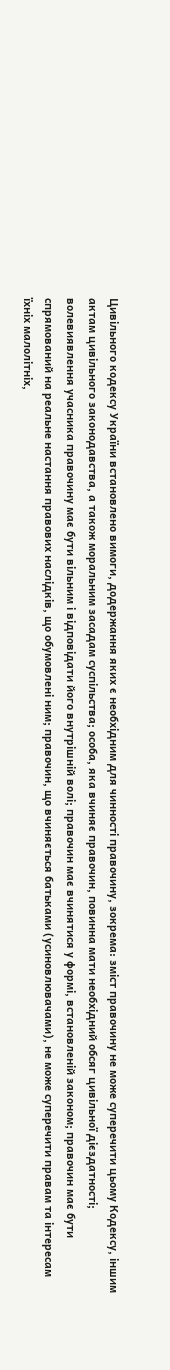Цивільного кодексу України встановлено вимоги, додержання яких є необхідним для чинності правочину, зокрема: зміст правочину не може суперечити цьому Кодексу, іншим актам цивільного законодавства, а також моральним засадам суспільства; особа, яка вчиняє правочин, повинна мати необхідний обсяг цивільної дієздатності; волевиявлення учасника правочину має бути вільним і відповідати його внутрішній волі; правочин має вчинятися у формі, встановленій законом; правочин має бути спрямований на реальне настання правових наслідків, що обумовлені ним; правочин, що вчиняється батьками (усиновлювачами), не може суперечити правам та інтересам їхніх малолітніх,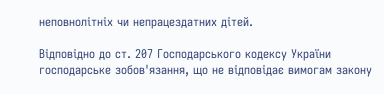неповнолітніх чи непрацездатних дітей.

Відповідно до ст. 207 Господарського кодексу України господарське зобов'язання, що не відповідає вимогам закону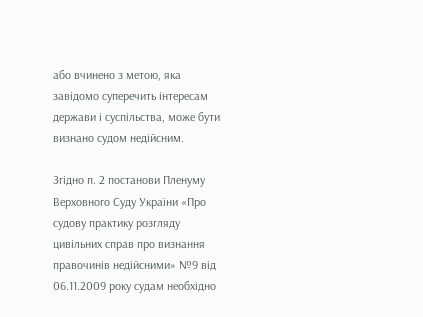або вчинено з метою, яка завідомо суперечить інтересам держави і суспільства, може бути визнано судом недійсним.

Згідно п. 2 постанови Пленуму Верховного Суду України «Про судову практику розгляду цивільних справ про визнання правочинів недійсними» №9 від 06.11.2009 року судам необхідно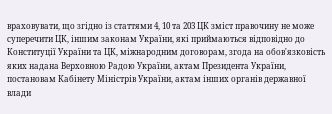враховувати, що згідно із статтями 4, 10 та 203 ЦК зміст правочину не може суперечити ЦК, іншим законам України, які приймаються відповідно до Конституції України та ЦК, міжнародним договорам, згода на обов'язковість яких надана Верховною Радою України, актам Президента України, постановам Кабінету Міністрів України, актам інших органів державної влади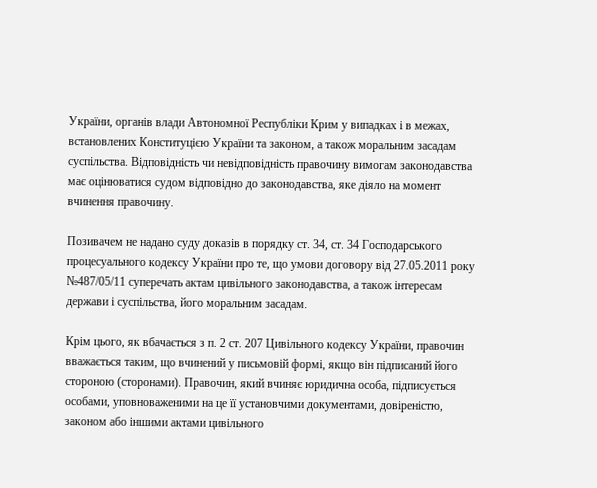України, органів влади Автономної Республіки Крим у випадках і в межах, встановлених Конституцією України та законом, а також моральним засадам суспільства. Відповідність чи невідповідність правочину вимогам законодавства має оцінюватися судом відповідно до законодавства, яке діяло на момент вчинення правочину.

Позивачем не надано суду доказів в порядку ст. 34, ст. 34 Господарського процесуального кодексу України про те, що умови договору від 27.05.2011 року №487/05/11 суперечать актам цивільного законодавства, а також інтересам держави і суспільства, його моральним засадам.

Крім цього, як вбачається з п. 2 ст. 207 Цивільного кодексу України, правочин вважається таким, що вчинений у письмовій формі, якщо він підписаний його стороною (сторонами). Правочин, який вчиняє юридична особа, підписується особами, уповноваженими на це її установчими документами, довіреністю, законом або іншими актами цивільного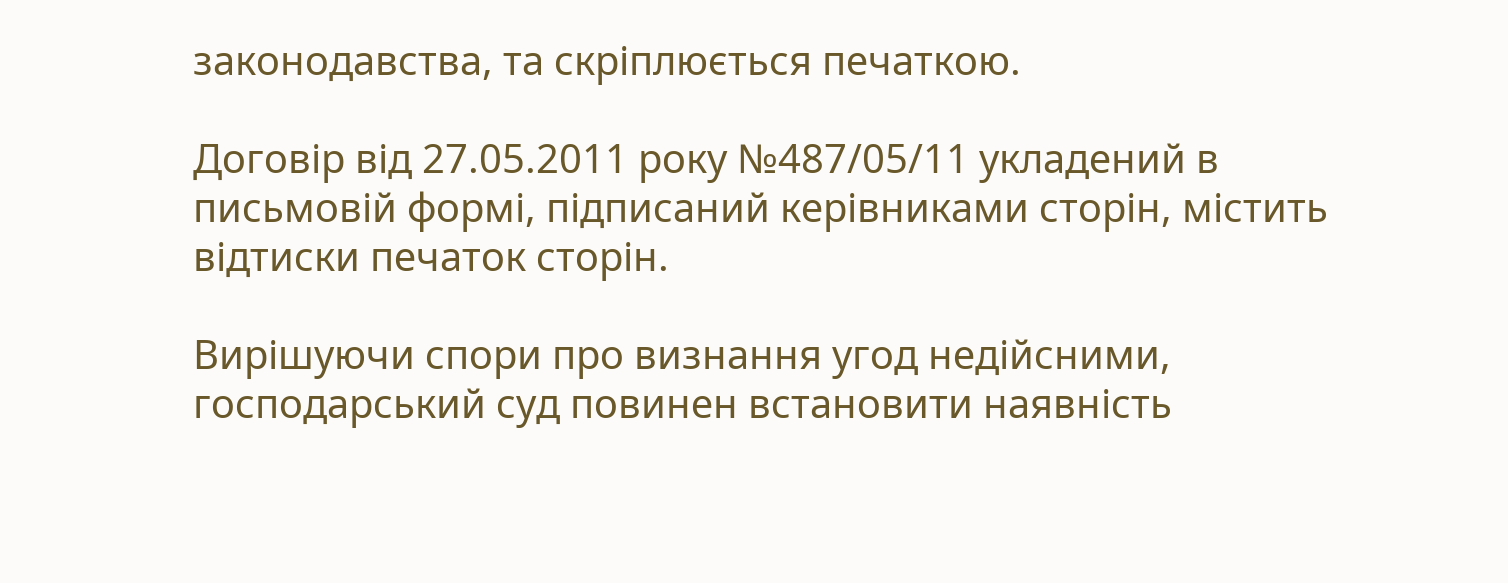законодавства, та скріплюється печаткою.

Договір від 27.05.2011 року №487/05/11 укладений в письмовій формі, підписаний керівниками сторін, містить відтиски печаток сторін.

Вирішуючи спори про визнання угод недійсними, господарський суд повинен встановити наявність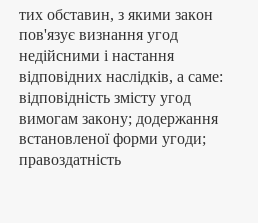тих обставин, з якими закон пов'язує визнання угод недійсними і настання відповідних наслідків, а саме: відповідність змісту угод вимогам закону; додержання встановленої форми угоди; правоздатність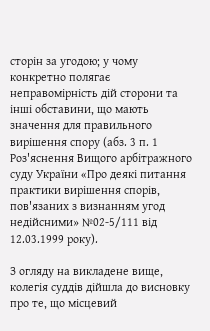сторін за угодою; у чому конкретно полягає неправомірність дій сторони та інші обставини, що мають значення для правильного вирішення спору (абз. 3 п. 1 Роз'яснення Вищого арбітражного суду України «Про деякі питання практики вирішення спорів, пов'язаних з визнанням угод недійсними» №02-5/111 від 12.03.1999 року).

З огляду на викладене вище, колегія суддів дійшла до висновку про те, що місцевий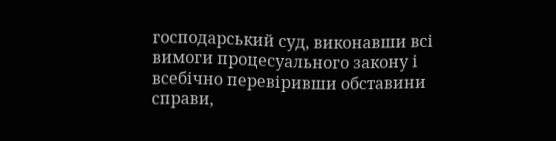господарський суд, виконавши всі вимоги процесуального закону і всебічно перевіривши обставини справи,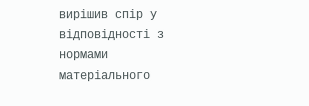вирішив спір у відповідності з нормами матеріального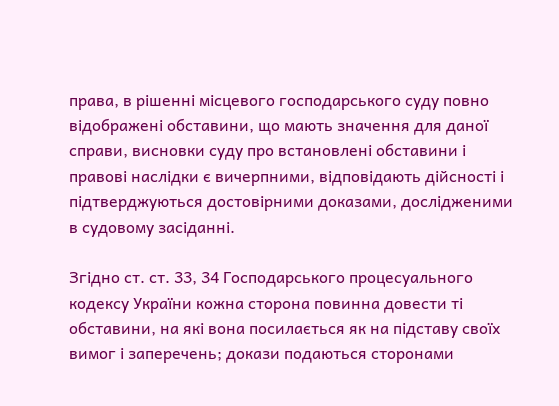права, в рішенні місцевого господарського суду повно відображені обставини, що мають значення для даної справи, висновки суду про встановлені обставини і правові наслідки є вичерпними, відповідають дійсності і підтверджуються достовірними доказами, дослідженими в судовому засіданні.

Згідно ст. ст. 33, 34 Господарського процесуального кодексу України кожна сторона повинна довести ті обставини, на які вона посилається як на підставу своїх вимог і заперечень; докази подаються сторонами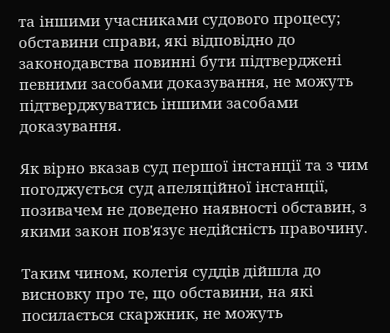та іншими учасниками судового процесу; обставини справи, які відповідно до законодавства повинні бути підтверджені певними засобами доказування, не можуть підтверджуватись іншими засобами доказування.

Як вірно вказав суд першої інстанції та з чим погоджується суд апеляційної інстанції, позивачем не доведено наявності обставин, з якими закон пов'язує недійсність правочину.

Таким чином, колегія суддів дійшла до висновку про те, що обставини, на які посилається скаржник, не можуть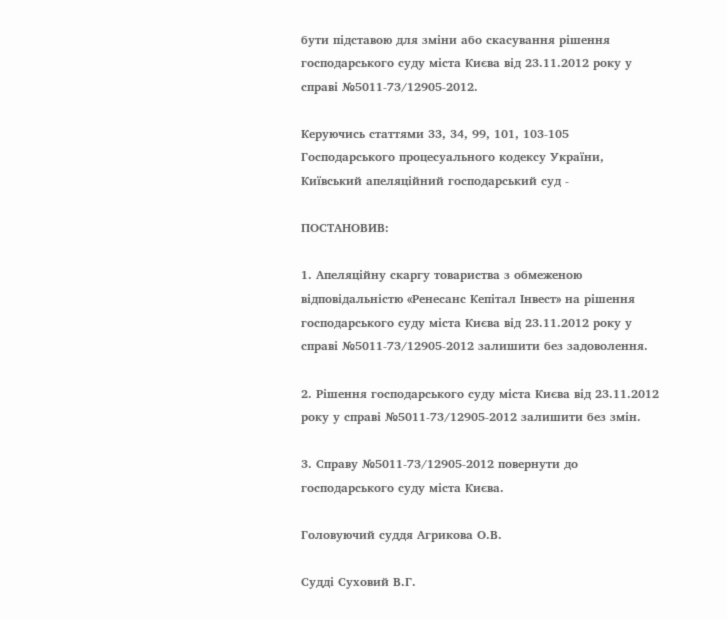бути підставою для зміни або скасування рішення господарського суду міста Києва від 23.11.2012 року у справі №5011-73/12905-2012.

Керуючись статтями 33, 34, 99, 101, 103-105 Господарського процесуального кодексу України, Київський апеляційний господарський суд -

ПОСТАНОВИВ:

1. Апеляційну скаргу товариства з обмеженою відповідальністю «Ренесанс Кепітал Інвест» на рішення господарського суду міста Києва від 23.11.2012 року у справі №5011-73/12905-2012 залишити без задоволення.

2. Рішення господарського суду міста Києва від 23.11.2012 року у справі №5011-73/12905-2012 залишити без змін.

3. Справу №5011-73/12905-2012 повернути до господарського суду міста Києва.

Головуючий суддя Агрикова О.В.

Судді Суховий В.Г.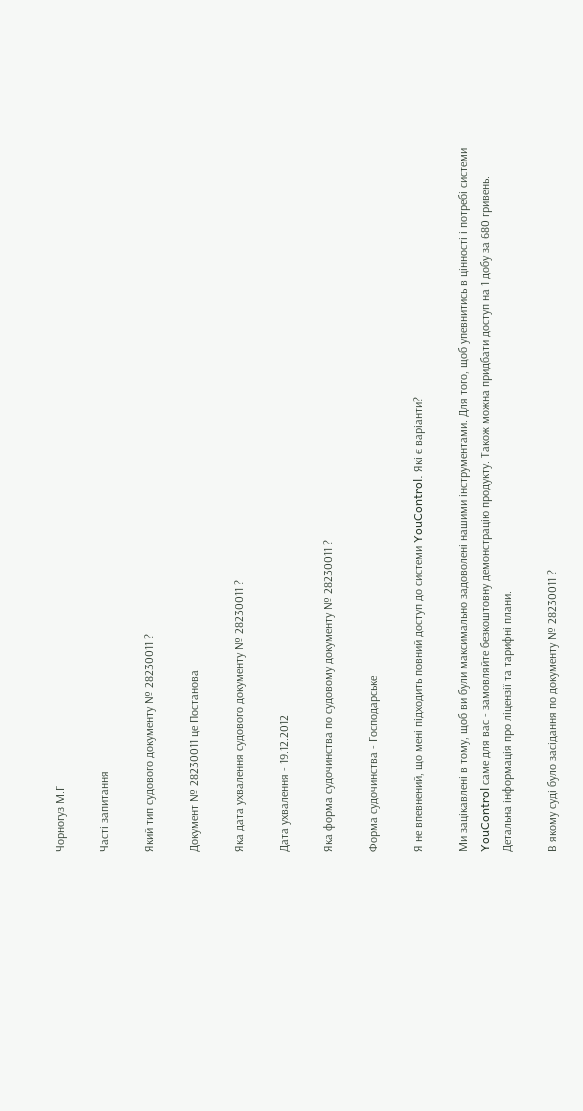Чорногуз М.Г

Часті запитання

Який тип судового документу № 28230011 ?

Документ № 28230011 це Постанова

Яка дата ухвалення судового документу № 28230011 ?

Дата ухвалення - 19.12.2012

Яка форма судочинства по судовому документу № 28230011 ?

Форма судочинства - Господарське

Я не впевнений, що мені підходить повний доступ до системи YouControl. Які є варіанти?

Ми зацікавлені в тому, щоб ви були максимально задоволені нашими інструментами. Для того, щоб упевнитись в цінності і потребі системи YouControl саме для вас - замовляйте безкоштовну демонстрацію продукту. Також можна придбати доступ на 1 добу за 680 гривень.
Детальна інформація про ліцензії та тарифні плани.

В якому cуді було засідання по документу № 28230011 ?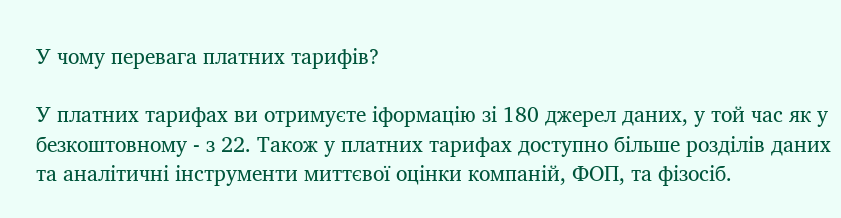У чому перевага платних тарифів?

У платних тарифах ви отримуєте іформацію зі 180 джерел даних, у той час як у безкоштовному - з 22. Також у платних тарифах доступно більше розділів даних та аналітичні інструменти миттєвої оцінки компаній, ФОП, та фізосіб.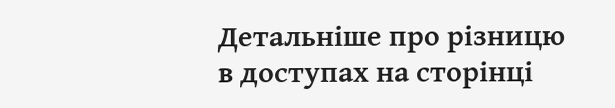Детальніше про різницю в доступах на сторінці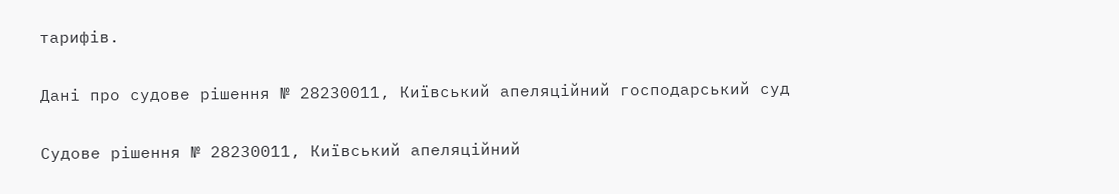тарифів.

Дані про судове рішення № 28230011, Київський апеляційний господарський суд

Судове рішення № 28230011, Київський апеляційний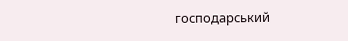господарський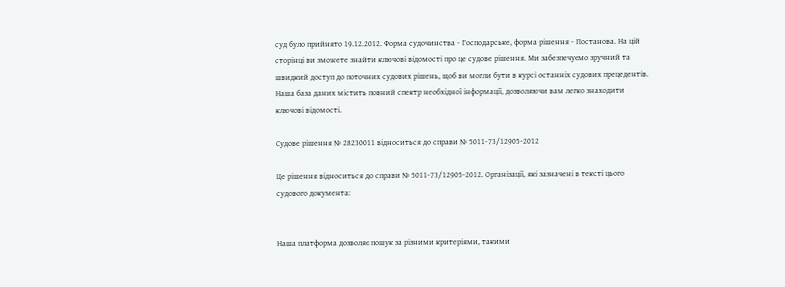суд було прийнято 19.12.2012. Форма судочинства - Господарське, форма рішення - Постанова. На цій сторінці ви зможете знайти ключові відомості про це судове рішення. Ми забезпечуємо зручний та швидкий доступ до поточних судових рішень, щоб ви могли бути в курсі останніх судових прецедентів. Наша база даних містить повний спектр необхідної інформації, дозволяючи вам легко знаходити ключові відомості.

Судове рішення № 28230011 відноситься до справи № 5011-73/12905-2012

Це рішення відноситься до справи № 5011-73/12905-2012. Організації, які зазначені в тексті цього судового документа:


Наша платформа дозволяє пошук за різними критеріями, такими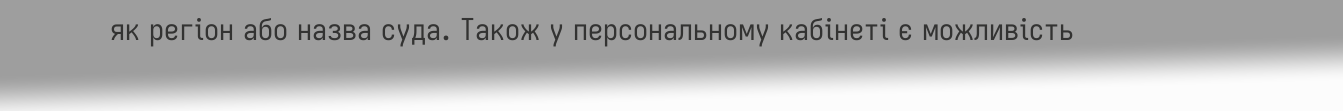як регіон або назва суда. Також у персональному кабінеті є можливість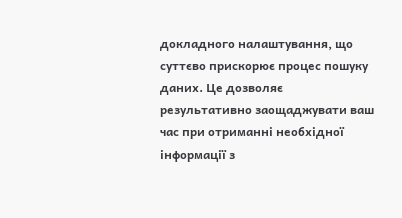докладного налаштування, що суттєво прискорює процес пошуку даних. Це дозволяє результативно заощаджувати ваш час при отриманні необхідної інформації з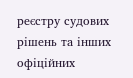реєстру судових рішень та інших офіційних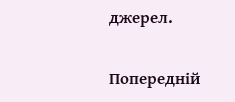джерел.

Попередній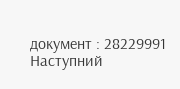документ : 28229991
Наступний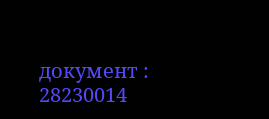документ : 28230014